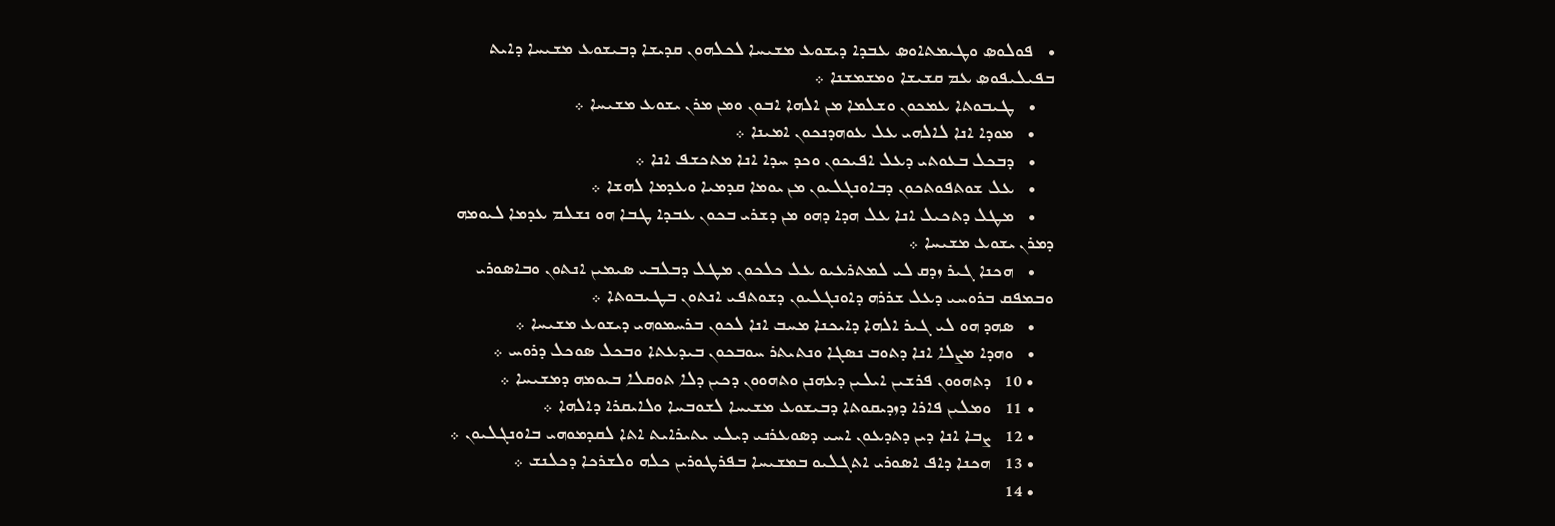•   ܦܘܠܘܤ ܘܛܝܡܬܐܘܤ ܥܒܕܐ ܕܝܫܘܥ ܡܫܝܚܐ ܠܟܠܗܘܢ ܩܕܝܫܐ ܕܒܝܫܘܥ ܡܫܝܚܐ ܕܐܝܬ ܒܦܝܠܝܦܘܤ ܥܡ ܩܫܝܫܐ ܘܡܫܡܫܢܐ ܀
    •   ܛܝܒܘܬܐ ܥܡܟܘܢ ܘܫܠܡܐ ܡܢ ܐܠܗܐ ܐܒܘܢ ܘܡܢ ܡܪܢ ܝܫܘܥ ܡܫܝܚܐ ܀
    •   ܡܘܕܐ ܐܢܐ ܠܐܠܗܝ ܥܠ ܥܘܗܕܢܟܘܢ ܐܡܝܢܐ ܀
    •   ܕܒܟܠ ܒܥܘܬܝ ܕܥܠ ܐܦܝܟܘܢ ܘܟܕ ܚܕܐ ܐܢܐ ܡܬܟܫܦ ܐܢܐ ܀
    •   ܥܠ ܫܘܬܦܘܬܟܘܢ ܕܒܐܘܢܓܠܝܘܢ ܡܢ ܝܘܡܐ ܩܕܡܝܐ ܘܥܕܡܐ ܠܗܫܐ ܀
    •   ܡܛܠ ܕܬܟܝܠ ܐܢܐ ܥܠ ܗܕܐ ܕܗܘ ܡܢ ܕܫܪܝ ܒܟܘܢ ܥܒܕܐ ܛܒܐ ܗܘ ܢܫܠܡ ܥܕܡܐ ܠܝܘܡܗ ܕܡܪܢ ܝܫܘܥ ܡܫܝܚܐ ܀
    •   ܗܟܢܐ ܓܝܪ ܙܕܩ ܠܝ ܠܡܬܪܥܝܘ ܥܠ ܟܠܟܘܢ ܡܛܠ ܕܒܠܒܝ ܤܝܡܝܢ ܐܢܬܘܢ ܘܒܐܤܘܪܝ ܘܒܡܦܩ ܒܪܘܚܝ ܕܥܠ ܫܪܪܗ ܕܐܘܢܓܠܝܘܢ ܕܫܘܬܦܝ ܐܢܬܘܢ ܒܛܝܒܘܬܐ ܀
    •   ܤܗܕ ܗܘ ܠܝ ܓܝܪ ܐܠܗܐ ܕܐܝܟܢܐ ܡܚܒ ܐܢܐ ܠܟܘܢ ܒܪܚܡܘܗܝ ܕܝܫܘܥ ܡܫܝܚܐ ܀
    •   ܘܗܕܐ ܡܨܠܐ ܐܢܐ ܕܬܘܒ ܢܤܓܐ ܘܢܬܝܬܪ ܚܘܒܟܘܢ ܒܝܕܥܬܐ ܘܒܟܠ ܤܘܟܠ ܕܪܘܚ ܀
    • 10   ܕܬܗܘܘܢ ܦܪܫܝܢ ܐܝܠܝܢ ܕܥܗܢܢ ܘܬܗܘܘܢ ܕܟܝܢ ܕܠܐ ܬܘܩܠܐ ܒܝܘܡܗ ܕܡܫܝܚܐ ܀
    • 11   ܘܡܠܝܢ ܦܐܪܐ ܕܙܕܝܩܘܬܐ ܕܒܝܫܘܥ ܡܫܝܚܐ ܠܫܘܒܚܐ ܘܠܐܝܩܪܐ ܕܐܠܗܐ ܀
    • 12   ܨܒܐ ܐܢܐ ܕܝܢ ܕܬܕܥܘܢ ܐܚܝ ܕܤܘܥܪܢܝ ܕܝܠܝ ܝܬܝܪܐܝܬ ܐܬܐ ܠܩܕܡܘܗܝ ܒܐܘܢܓܠܝܘܢ ܀
    • 13   ܗܟܢܐ ܕܐܦ ܐܤܘܪܝ ܐܬܓܠܝܘ ܒܡܫܝܚܐ ܒܦܪܛܘܪܝܢ ܟܠܗ ܘܠܫܪܟܐ ܕܟܠܢܫ ܀
    • 14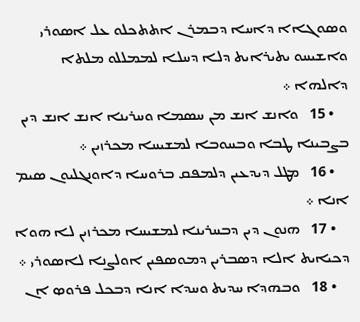ܘܤܘܓܐܐ ܕܐܚܐ ܕܒܡܪܢ ܐܬܬܟܠܘ ܥܠ ܐܤܘܪܝ ܘܐܫܝܚܘ ܝܬܝܪܐܝܬ ܕܠܐ ܕܚܠܐ ܠܡܡܠܠܘ ܡܠܬܐ ܕܐܠܗܐ ܀
    • 15   ܘܐܢܫ ܐܢܫ ܡܢ ܚܤܡܐ ܘܚܪܝܢܐ ܐܢܫ ܐܢܫ ܕܝܢ ܒܨܒܝܢܐ ܛܒܐ ܘܒܚܘܒܐ ܠܡܫܝܚܐ ܡܟܪܙܝܢ ܀
    • 16   ܡܛܠ ܕܝܕܥܝܢ ܕܠܡܦܩ ܒܪܘܚܐ ܕܐܘܢܓܠܝܘܢ ܤܝܡ ܐܢܐ ܀
    • 17   ܗܢܘܢ ܕܝܢ ܕܒܚܪܝܢܐ ܠܡܫܝܚܐ ܡܟܪܙܝܢ ܠܐ ܗܘܐ ܕܟܝܐܝܬ ܐܠܐ ܕܤܒܪܝܢ ܕܡܘܤܦܝܢ ܐܘܠܨܢܐ ܠܐܤܘܪܝ ܀
    • 18   ܘܒܗܕܐ ܚܕܝܬ ܘܚܕܐ ܐܢܐ ܕܒܟܠ ܦܪܘܤ ܐܢ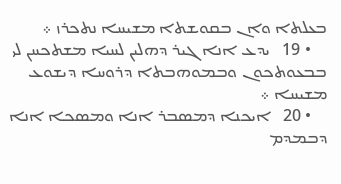ܒܥܠܬܐ ܘܐܢ ܒܩܘܫܬܐ ܡܫܝܚܐ ܢܬܟܪܙ ܀
    • 19   ܝܕܥ ܐܢܐ ܓܝܪ ܕܗܠܝܢ ܠܚܝܐ ܡܫܬܟܚܢ ܠܝ ܒܒܥܘܬܟܘܢ ܘܒܡܘܗܒܬܐ ܕܪܘܚܐ ܕܝܫܘܥ ܡܫܝܚܐ ܀
    • 20   ܐܝܟܢܐ ܕܡܤܒܪ ܐܢܐ ܘܡܤܟܐ ܐܢܐ ܕܒܡܕܡ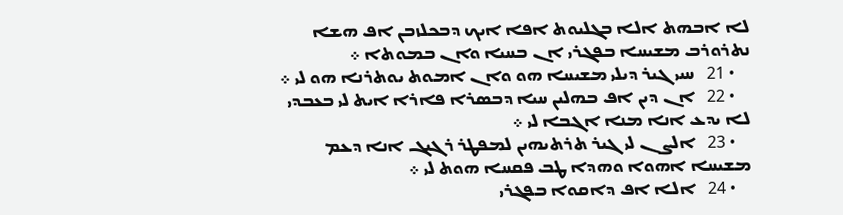ܠܐ ܐܒܗܬ ܐܠܐ ܒܓܠܝܘܬ ܐܦܐ ܐܝܟ ܕܒܟܠܙܒܢ ܐܦ ܗܫܐ ܢܬܪܘܪܒ ܡܫܝܚܐ ܒܦܓܪܝ ܐܢ ܒܚܝܐ ܘܐܢ ܒܡܘܬܐ ܀
    • 21   ܚܝܝ ܓܝܪ ܕܝܠܝ ܡܫܝܚܐ ܗܘ ܘܐܢ ܐܡܘܬ ܝܘܬܪܢܐ ܗܘ ܠܝ ܀
    • 22   ܐܢ ܕܝܢ ܐܦ ܒܗܠܝܢ ܚܝܐ ܕܒܤܪܐ ܦܐܪܐ ܐܝܬ ܠܝ ܒܥܒܕܝ ܠܐ ܝܕܥ ܐܢܐ ܡܢܐ ܐܓܒܐ ܠܝ ܀
    • 23   ܐܠܨܢ ܠܝ ܓܝܪ ܬܪܬܝܗܝܢ ܠܡܦܛܪ ܪܓܝܓ ܐܢܐ ܕܥܡ ܡܫܝܚܐ ܐܗܘܐ ܘܗܕܐ ܛܒ ܦܩܚܐ ܗܘܬ ܠܝ ܀
    • 24   ܐܠܐ ܐܦ ܕܐܩܘܐ ܒܦܓܪܝ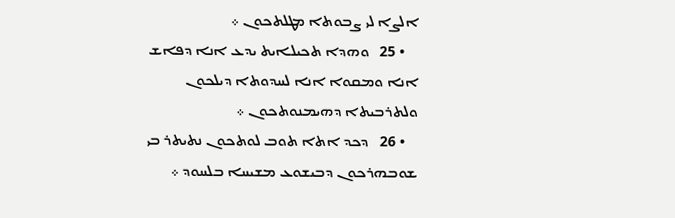ܐܠܨܐ ܠܝ ܨܒܘܬܐ ܡܛܠܬܟܘܢ ܀
    • 25   ܘܗܕܐ ܬܟܝܠܐܝܬ ܝܕܥ ܐܢܐ ܕܦܐܫ ܐܢܐ ܘܡܩܘܐ ܐܢܐ ܠܚܕܘܬܐ ܕܝܠܟܘܢ ܘܠܬܪܒܝܬܐ ܕܗܝܡܢܘܬܟܘܢ ܀
    • 26   ܕܟܕ ܐܬܐ ܬܘܒ ܠܘܬܟܘܢ ܢܬܝܬܪ ܒܝ ܫܘܒܗܪܟܘܢ ܕܒܝܫܘܥ ܡܫܝܚܐ ܒܠܚܘܕ ܀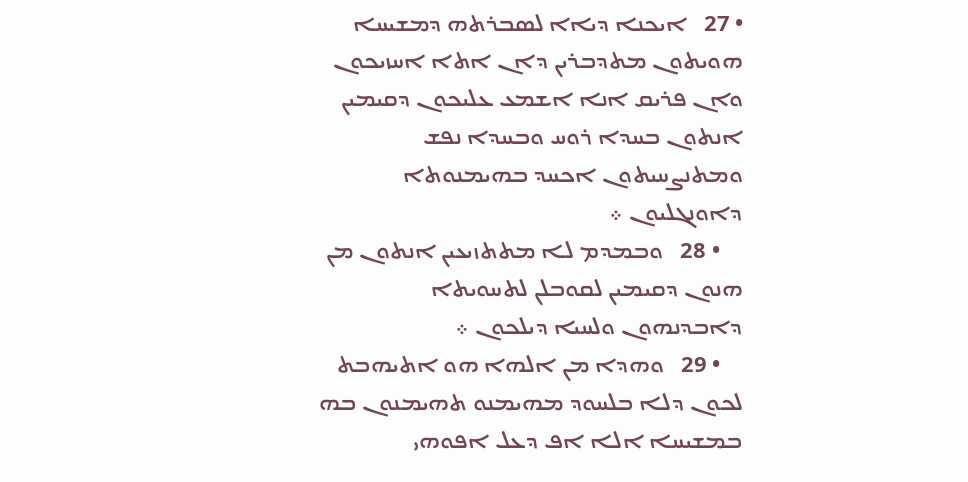• 27   ܐܝܟܢܐ ܕܝܐܐ ܠܤܒܪܬܗ ܕܡܫܝܚܐ ܗܘܝܬܘܢ ܡܬܕܒܪܝܢ ܕܐܢ ܐܬܐ ܐܚܙܝܟܘܢ ܘܐܢ ܦܪܝܩ ܐܢܐ ܐܫܡܥ ܥܠܝܟܘܢ ܕܩܝܡܝܢ ܐܢܬܘܢ ܒܚܕܐ ܪܘܚ ܘܒܚܕܐ ܢܦܫ ܘܡܬܢܨܚܝܬܘܢ ܐܟܚܕ ܒܗܝܡܢܘܬܐ ܕܐܘܢܓܠܝܘܢ ܀
    • 28   ܘܒܡܕܡ ܠܐ ܡܬܬܙܝܥܝܢ ܐܢܬܘܢ ܡܢ ܗܢܘܢ ܕܩܝܡܝܢ ܠܩܘܒܠܢ ܠܬܚܘܝܬܐ ܕܐܒܕܢܗܘܢ ܘܠܚܝܐ ܕܝܠܟܘܢ ܀
    • 29   ܘܗܕܐ ܡܢ ܐܠܗܐ ܗܘ ܐܬܝܗܒܬ ܠܟܘܢ ܕܠܐ ܒܠܚܘܕ ܡܗܝܡܢܘ ܬܗܝܡܢܘܢ ܒܗ ܒܡܫܝܚܐ ܐܠܐ ܐܦ ܕܥܠ ܐܦܘܗܝ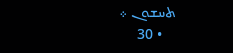ܬܚܫܘܢ ܀
    • 30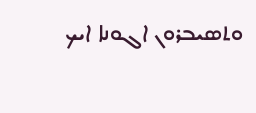ܘܬܤܝܒܪܘܢ ܐܓܘܢܐ ܐܝܟ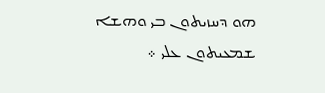ܗܘ ܕܚܙܝܬܘܢ ܒܝ ܘܗܫܐ ܫܡܥܝܬܘܢ ܥܠܝ ܀